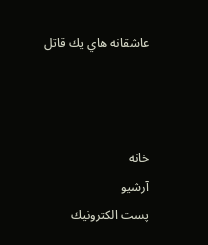عاشقانه هاي يك قاتل



خانه
آرشيو
پست الكترونيك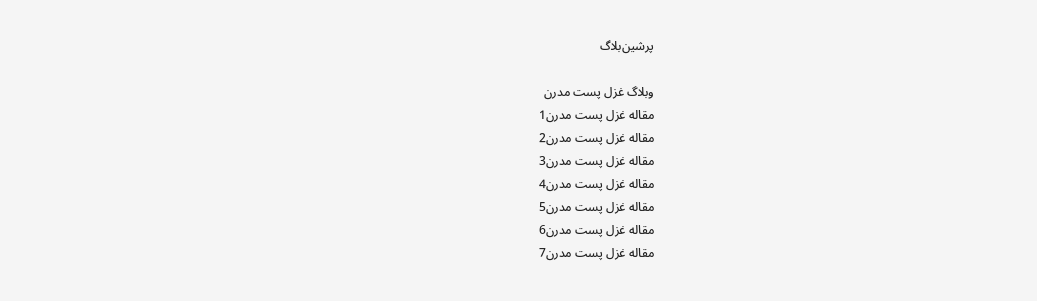پرشين‌بلاگ

وبلاگ غزل پست مدرن
مقاله غزل پست مدرن1
مقاله غزل پست مدرن2
مقاله غزل پست مدرن3
مقاله غزل پست مدرن4
مقاله غزل پست مدرن5
مقاله غزل پست مدرن6
مقاله غزل پست مدرن7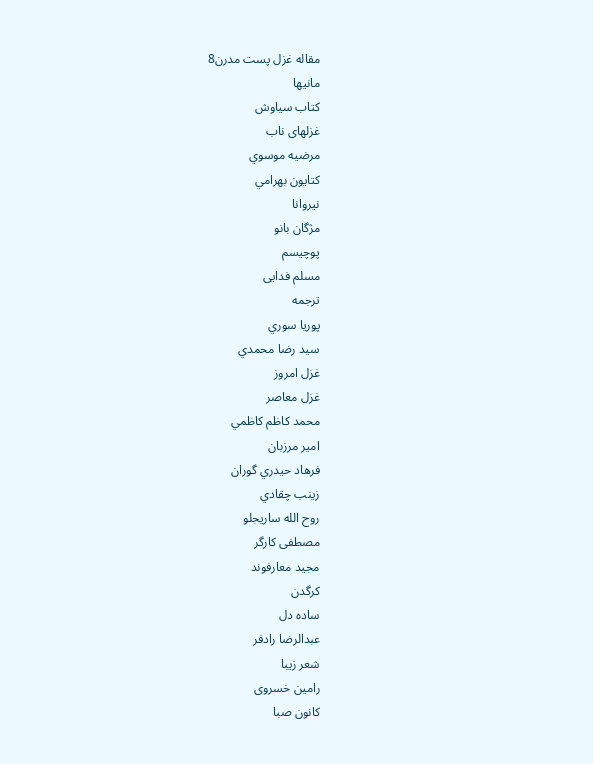مقاله غزل پست مدرن8
مانيها
کتاب سياوش
غزلهای ناب
مرضيه موسوي
كتايون بهرامي
نيروانا
مژگان بانو
پوچيسم
مسلم فدايی
ترجمه
پوريا سوري
سيد رضا محمدي
غزل امروز
غزل معاصر
محمد كاظم كاظمي
امير مرزبان
فرهاد حيدري گوران
زينب چقادي
روح الله ساريجلو
مصطفی کارگر
مجيد معارفوند
كرگدن
ساده دل
عبدالرضا رادفر
شعر زيبا
رامین خسروی
کانون صبا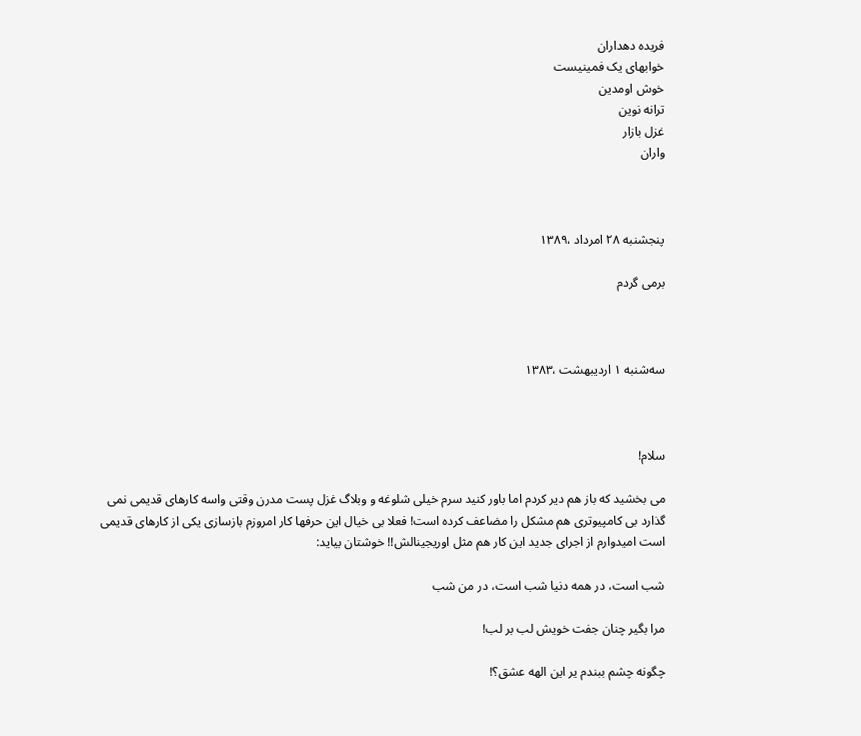فریده دهداران
خوابهای یک فمینیست
خوش اومدین
ترانه نوین
غزل بازار
واران



پنجشنبه ٢۸ امرداد ،۱۳۸٩

برمی گردم



سه‌شنبه ۱ اردیبهشت ،۱۳۸۳



سلام!

می بخشيد که باز هم دير کردم اما باور کنيد سرم خيلی شلوغه و وبلاگ غزل پست مدرن وقتی واسه کارهای قديمی نمی گذارد بی کامپيوتری هم مشکل را مضاعف کرده است! فعلا بی خيال اين حرفها کار امروزم بازسازی يکی از کارهای قديمی است اميدوارم از اجرای جديد اين کار هم مثل اوريجينالش!! خوشتان بيايد:

شب است، در همه دنيا شب است، در من شب

مرا بگير چنان جفت خويش لب بر لب!

چگونه چشم ببندم ير اين الهه عشق؟!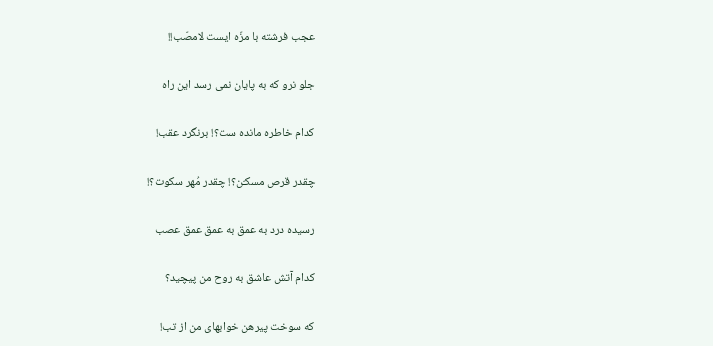عجب فرشته با مزّه ايست لامصّب!!

جلو نرو که به پايان نمی رسد اين راه

کدام خاطره مانده ست؟! برنگرد عقب!

چقدر قرص مسکـّن؟! چقدر مُهر سکوت؟!

رسيده درد به عمق به عمق عمق عصب

کدام آتش عاشق به روح من پيچيد؟

که سوخت پيرهن خوابهای من از تب!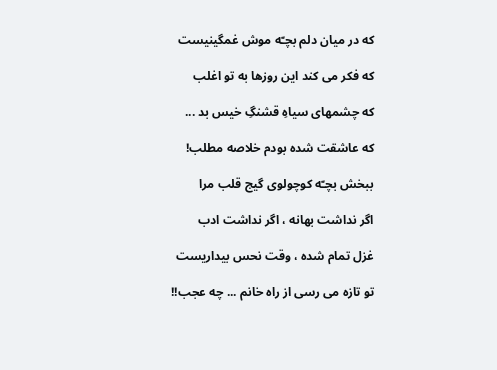که در ميان دلم بچـّه موش غمگينيست

که فکر می کند اين روزها به تو اغلب

که چشمهای سياهِ قشنگِ خيس بد ...

که عاشقت شده بودم خلاصه مطلب!

ببخش بچـّه کوچولوی گيج قلب مرا

اگر نداشت بهانه ، اگر نداشت ادب

غزل تمام شده ، وقت نحس بيداريست

تو تازه می رسی از راه خانم ... چه عجب!!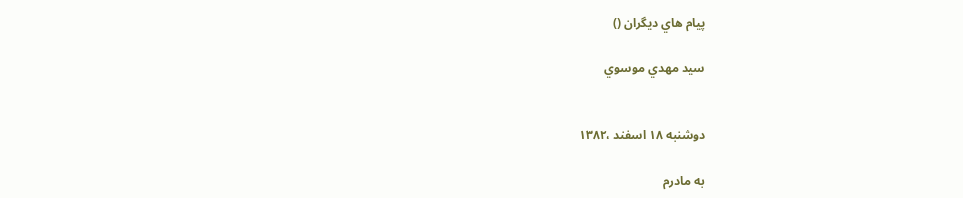پيام هاي ديگران ()

سيد مهدي موسوي


دوشنبه ۱۸ اسفند ،۱۳۸٢

به مادرم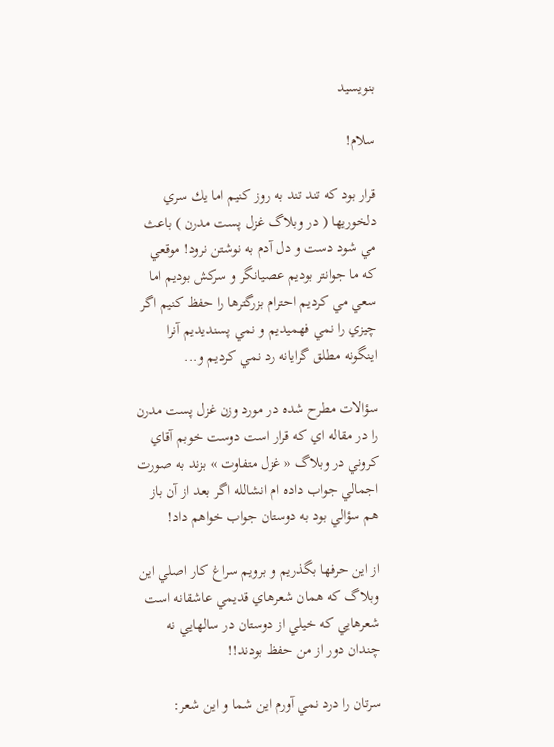بنويسيد

سلام!

قرار بود كه تند تند به روز كنيم اما يك سري دلخوريها ( در وبلاگ غزل پست مدرن ) باعث مي شود دست و دل آدم به نوشتن نرود! موقعي كه ما جوانتر بوديم عصيانگر و سركش بوديم اما سعي مي كرديم احترام بزرگترها را حفظ كنيم اگر چيزي را نمي فهميديم و نمي پسنديديم آنرا اينگونه مطلق گرايانه رد نمي كرديم و...

سؤالات مطرح شده در مورد وزن غزل پست مدرن را در مقاله اي كه قرار است دوست خوبم آقاي كروني در وبلاگ « غزل متفاوت » بزند به صورت اجمالي جواب داده ام انشالله اگر بعد از آن باز هم سؤالي بود به دوستان جواب خواهم داد!

از اين حرفها بگذريم و برويم سراغ كار اصلي اين وبلاگ كه همان شعرهاي قديمي عاشقانه است شعرهايي كه خيلي از دوستان در سالهايي نه چندان دور از من حفظ بودند!!

سرتان را درد نمي آورم اين شما و اين شعر: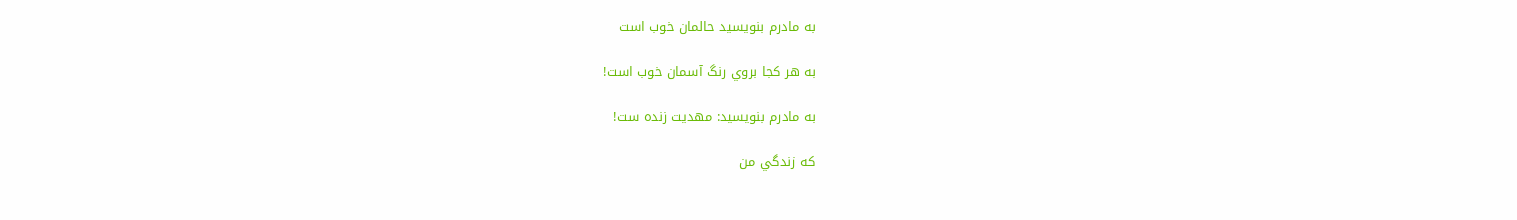به مادرم بنويسيد حالمان خوب است

به هر كجا بروي رنگ آسمان خوب است!

به مادرم بنويسيد: مهديت زنده ست!

كه زندگي من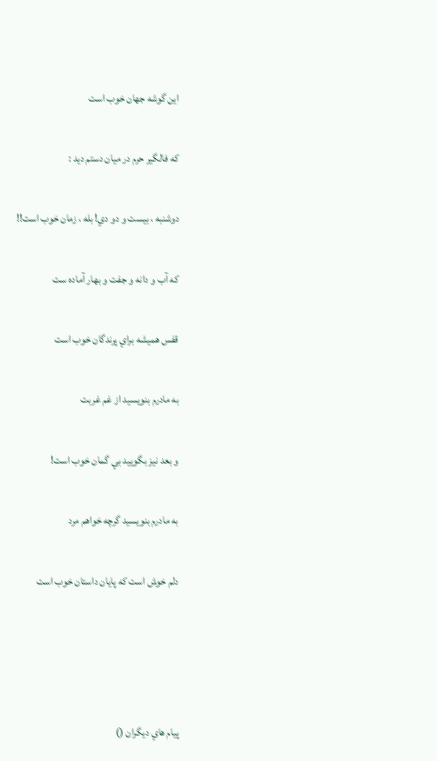اين گوشه جهان خوب است

كه فالگير حرم در ميان دستم ديد :

دوشنبه ، بيست و دو دي! بله ، زمان خوب است!!

كه آب و دانه و جفت و بهار آماده ست

قفس هميشه براي پرندگان خوب است

به مادرم بنويسيد از غم غربت

و بعد نيز بگوييد بي گمان خوب است!

به مادرم بنويسيد گرچه خواهم مرد

دلم خوش است كه پايان داستان خوب است




پيام هاي ديگران ()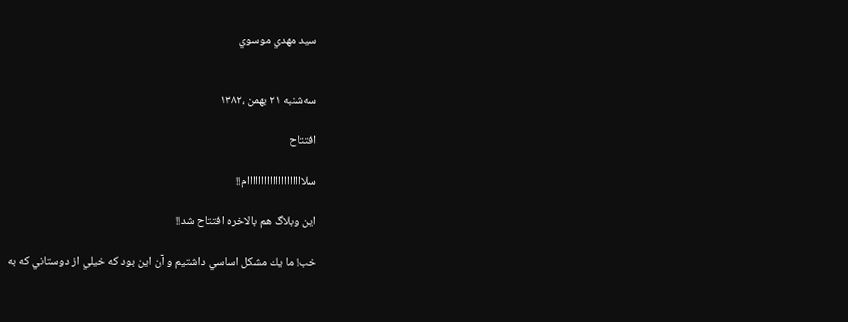سيد مهدي موسوي


سه‌شنبه ٢۱ بهمن ،۱۳۸٢

افتتاح

سلاااااااااااااااااااام!!

اين وبلاگ هم بالاخره افتتاح شد!!

خب! ما يك مشكل اساسي داشتيم و آن اين بود كه خيلي از دوستاني كه به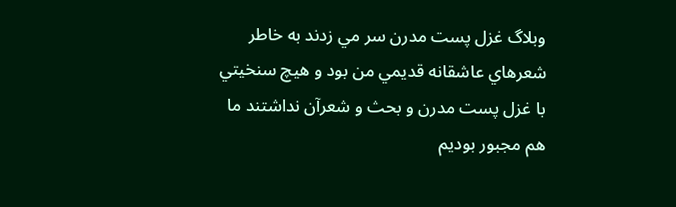وبلاگ غزل پست مدرن سر مي زدند به خاطر شعرهاي عاشقانه قديمي من بود و هيچ سنخيتي با غزل پست مدرن و بحث و شعرآن نداشتند ما هم مجبور بوديم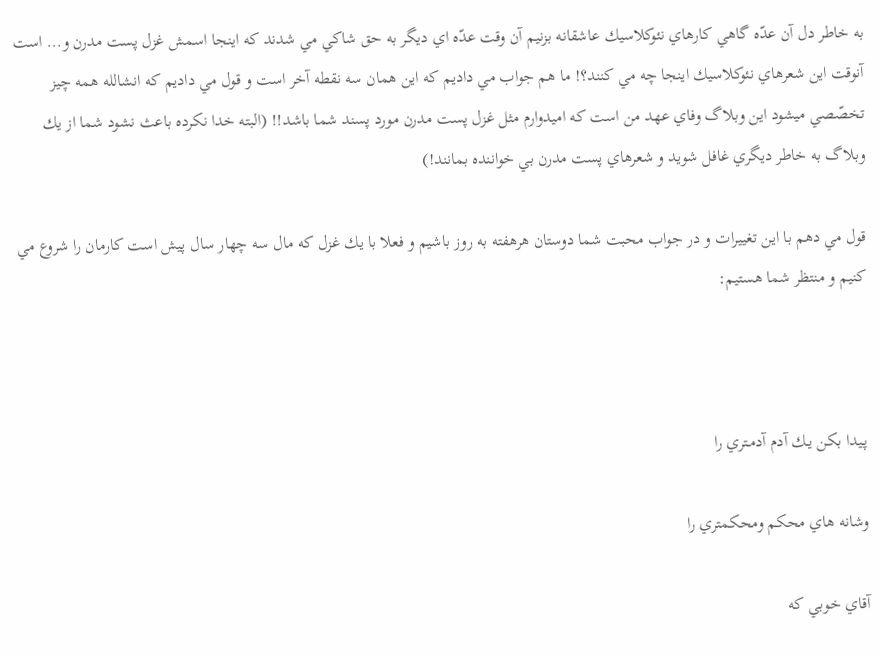به خاطر دل آن عدّه گاهي كارهاي نئوكلاسيك عاشقانه بزنيم آن وقت عدّه اي ديگر به حق شاكي مي شدند كه اينجا اسمش غزل پست مدرن و... است آنوقت اين شعرهاي نئوكلاسيك اينجا چه مي كنند؟! ما هم جواب مي داديم كه اين همان سه نقطه آخر است و قول مي داديم كه انشالله همه چيز تخصّصي ميشود اين وبلاگ وفاي عهد من است كه اميدوارم مثل غزل پست مدرن مورد پسند شما باشد!! (البته خدا نكرده باعث نشود شما از يك وبلاگ به خاطر ديگري غافل شويد و شعرهاي پست مدرن بي خواننده بمانند!)

قول مي دهم با اين تغييرات و در جواب محبت شما دوستان هرهفته به روز باشيم و فعلا با يك غزل كه مال سه چهار سال پيش است كارمان را شروع مي كنيم و منتظر شما هستيم:



پـيدا بكن يـك آدم آدمـتري را

وشانه هاي محكم ومحكمتري را

آقاي خوبي كه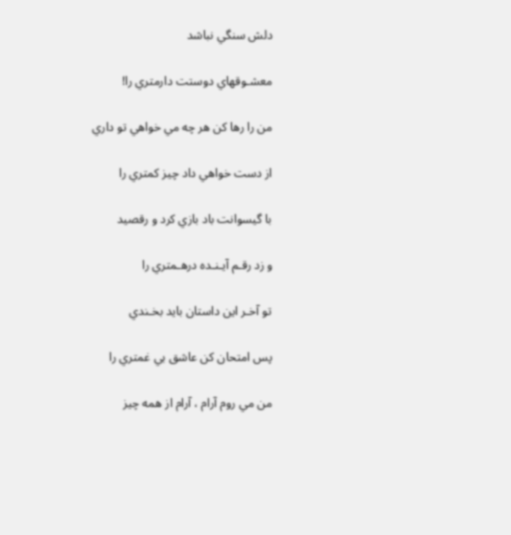دلش سنگي نباشد

معشـوقهاي دوستت دارمتري را!

من را رها كن هر چه مي خواهي تو داري

از دست خواهي داد چيز كمتري را

با گيسوانت باد بازي كرد و رقصيد

و زد رقـم آيـنـده درهـمتري را

تو آخـر اين داستان بايد بخـندي

پس امتحان كن عاشق بي غمتري را

من مي روم آرام ، آرام از همه چيز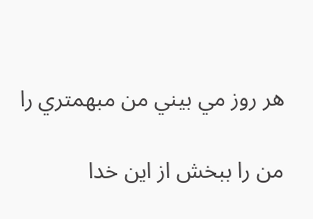هر روز مي بيني من مبهمتري را

من را ببخش از اين خدا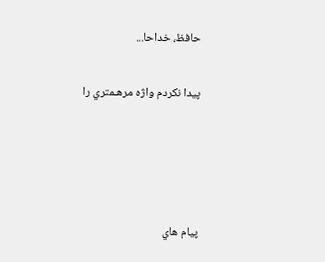حافظ، خداحا...

پيدا نكردم واژه مرهـمتري را




پيام هاي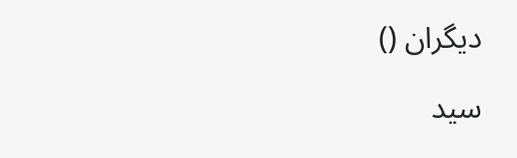ديگران ()

سيد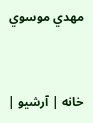مهدي موسوي


خانه | آرشيو |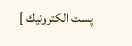پست الكترونيك ]